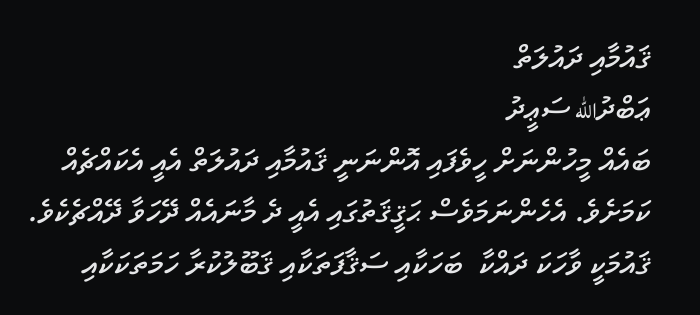ޤައުމާއި ދައުލަތް
ޢަބްދުالله ސަޢީދު
ބައެއް މީހުންނަށް ހީވެފައި އޮންނަނީ ޤައުމާއި ދައުލަތް އެއީ އެކައްޗެއް ކަމަށެވެ. އެހެންނަމަވެސް ޙަޤީޤަތުގައި އެއީ ދެ މާނައެއް ދޭހަވާ ދޭއްޗެކެވެ. ޤައުމަކީ ވާހަކަ ދައްކާ  ބަހަކާއި ސަޤާފަތަކާއި ޤަބޫލުކުރާ ހަމަތަކަކާއި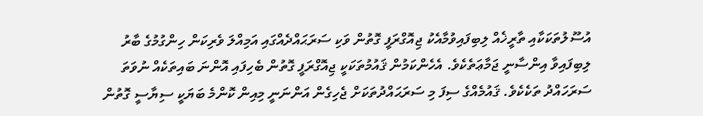އުސޫލުތަކަކާއި ތާރީޚެއް ލިބިފައިވުމާއެކު ޖިއޮގްރަފީ ގޮތުން ވަކި ސަރަޙައްދެއްގައި އަމިއްލަ ވެރިކަން ހިންގުމުގެ ބާރު ލިބިފައިވާ އިންސާނީ ޖަމާޢަތެކެވެ. އެހެންކަމުން ޤައުމުތަކަކީ ޖިއޮގްރަފީ ގޮތުން ބެހިފައި އޮންނަ ބައިތަކެއް ނުވަތަ ސަރަހައްދު ތަކެކެވެ. ޤައުމެއްގެ ސިފަ މި ސަރަޙައްދުތަކަށް ޖެހިގެން އަންނަނީ މިއިން ކޮންމެ ބަޔަކީ ސިޔާސީ ގޮތުން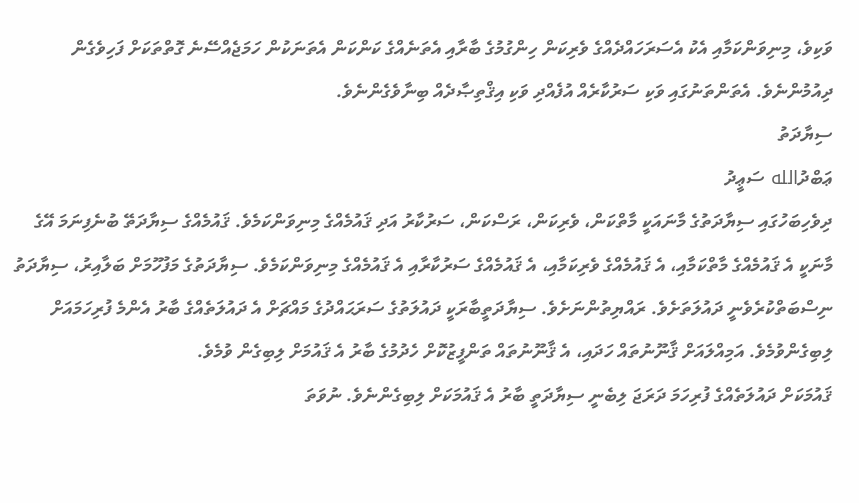ވަކިވެ، މިނިވަންކަމާއި އެކު އެސަރަހައްދެއްގެ ވެރިކަން ހިންގުމުގެ ބާރާއި އެތަނެއްގެ ކަންކަން އެތަނަކުން ހަމަޖެއްސޭނެ ގޮތްތަކަށް ފަހިވެގެން ދިއުމުންނެވެ. އެތަންތަނުގައި ވަކި ސަރުކާރެއް އުފެއްދި ވަކި އިޤްތިޞާދެއް ބިނާވެގެންނެވެ.
ސިޔާދަތު
ޢަބްދުالله ސަޢީދު
ދިވެހިބަހުގައި ސިޔާދަތުގެ މާނައަކީ މާތްކަން، ވެރިކަން، ރަސްކަން، ސަރުކާރު އަދި ޤައުމެއްގެ މިނިވަންކަމެވެ. ޤައުމެއްގެ ސިޔާދަތޭ ބުނެފިނަމަ އޭގެ މާނަކީ އެ ޤައުމެއްގެ މާތްކަމާއި، އެ ޤައުމެއްގެ ވެރިކަމާއި، އެ ޤައުމެއްގެ ސަރުކާރާއި އެ ޤައުމެއްގެ މިނިވަންކަމެވެ. ސިޔާދަތުގެ މަފުހޫމަށް ބަލާއިރު، ސިޔާދަތު ނިސްބަތްކުރެވެނީ ދައުލަތަށެވެ. ރައްޔިތުންނަށެވެ. ސިޔާދަތީބާރަކީ ދައުލަތުގެ ސަރަޙައްދުގެ މައްޗަށް އެ ދައުލަތެއްގެ ބާރު އެންމެ ފުރިހަމައަށް ލިބިގެންވުމެވެ. އަމިއްލައަށް ޤާނޫނުތައް ހަދައި، އެ ޤާނޫނުތައް ތަންފީޒުކޮށް ހެދުމުގެ ބާރު އެ ޤައުމަށް ލިބިގެން ވުމެވެ.
ޤައުމަކަށް ދައުލަތެއްގެ ފުރިހަމަ ދަރަޖަ ލިބެނީ ސިޔާދަތީ ބާރު އެ ޤައުމަކަށް ލިބިގެންނެވެ. ނުވަތަ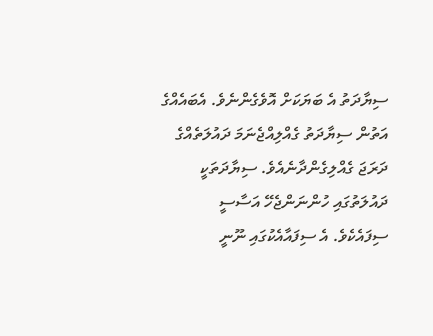ސިޔާދަތު އެ ބަޔަކަށް އޮވެގެންނެވެ. އެބައެއްގެ އަތުން ސިޔާދަތު ގެއްލިއްޖެނަމަ ދައުލަތެއްގެ ދަރަޖަ ގެއްލިގެންދާނެއެވެ. ސިޔާދަތަކީ ދައުލަތުގައި ހުންނަންޖެހޭ އަސާސީ ސިފައެކެވެ. އެ ސިފައާއެކުގައި ނޫނީ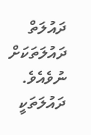ދައުލަތް ދައުލަތަކަށް ނުވެއެވެ. ދައުލަތަކީ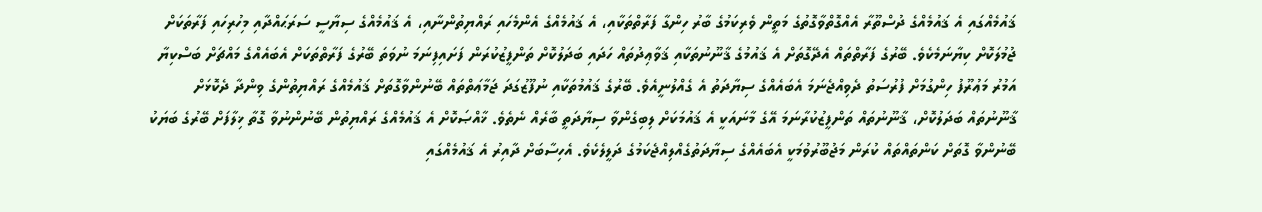ޤައުމެއްގައި އެ ޤައުމެއްގެ ދުސްތޫރާ އެއްގޮތްވާގޮތުގެ މަތީން ވެރިކަމުގެ ބާރު ހިންގާ ފަރާތްތަކާއި، އެ ޤައުމެއްގެ އެންމެހައި ރައްޔިތުންނާއި، އެ ޤައުމެއްގެ ސިޔާސީ ސަރަޙައްދާއި މިހުރިހައި ފަރާތަކަށް ޖުމުލަކޮށް ކިޔާނަމެކެވެ. ބޭރުގެ ފަރާތްތައް އެދޭގޮތަށް އެ ޤައުމުގެ ޤާނޫނުތަކާއި ޤަވާޢިދުތައް ހަދައި ބަދަލުކޮށް ތަންފީޒުކުރަން ފަށައިފިނަމަ ނުވަތަ ބޭރުގެ ފަރާތްތަކަށް އެބައެއްގެ މައްޗަށް ބަސްކިޔާ އަމުރު މަޢުރޫފު ހިންގުމަށް ފުރުސަތު ދެވިއްޖެނަމަ އެބައެއްގެ ސިޔާދަތު އެ ގެއްލުނީއެވެ. ބޭރުގެ ޤައުމުތަކާއި ނުފޫޒުގަދަ ޖަމާޢަތްތައް ބޭނުންވާގޮތަށް ޤައުމެއްގެ ރައްޔިތުންގެ ވިންދާ ދެކޮޅަށް ޤާނޫނުތައް ބަދަލުކޮށް، ޤާނޫނުތައް ތަންފީޒުކުރާނަމަ އޭގެ މާނައަކީ އެ ޤައުމަކަށް ލިބިގެންވާ ސިޔާދަތީ ބާރެއް ނެތެވެ. ޚާއްޞަކޮށް އެ ޤައުމެއްގެ ރައްޔިތުން ބޭނުންނުވާ ގޮތާ ޚިލާފަށް ބޭރުގެ ބަޔަކު ބޭނުންވާ ގޮތަށް ކަންތައްތައް ކުރަން މަޖުބޫރުވުމަކީ އެބައެއްގެ ސިޔާދަތުގެއްލިއްޖެކަމުގެ ދަލީލެކެވެ. އެހިސާބަށް ދާއިރު އެ ޤައުމެއްގައި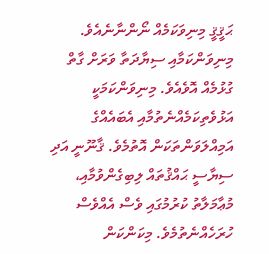ޙަޤީޤީ މިނިވަކަމެއް ނޯންނާނެއެވެ.
މިނިވަންކަމާއި ސިޔާދަތާ ވަރަށް ގާތް ގުޅުމެއް އޮވެއެވެ. މިނިވަންކަމަކީ އަޅުވެތިކަމެއްނެތުމާއި އެބައެއްގެ އަމިއްލަވަންތަކަން އޮތުމެވެ. ޤާނޫނީ އަދި ސިޔާސީ ޙައްޤުތައް ލިބިގެންވުމާއި، މުޢާމަލާތު ކުރުމުގައި ވެސް އެއްވެސް ހުރަހެއްނެތުމެވެ. މިކަންކަން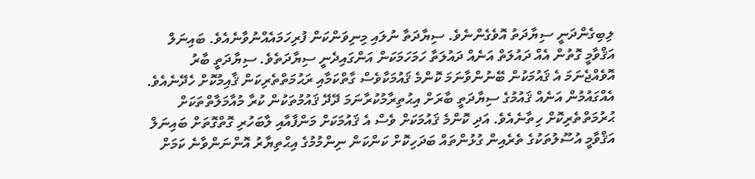ލިބިގެންދަނީ ސިޔާދަތު އޮވެގެންނެވެ. ސިޔާދަތާ ނުލައި މިނިވަންކަން ފުރިހަމައެއްނުވާނެއެވެ. ބައިނަލް އަޤްވާމީ ގޮތުން އެއް ދައުލަތް އަނެއް ދައުލަތާ ހަމަހަމަކަން އަންގައިދެނީ ސިޔާދަތެވެ. ސިޔާދަތީ ބާރު އޮވެއްޖެނަމަ އެ ޤައުމަކުން ބޭނުންވާނަމަ ކޮންމެ ޤައުމަކާވެސް ގާތްކަމާއި ރަޙުމަތްތެރިކަން ޤާއިމުކޮށް ހެދޭނެއެވެ. އެއްގައުމުން އަނެއް ޤައުމުގެ ސިޔާދަތީ ބާރަށް އިޙުތިރާމުކުރާނަމަ ދޭދޭ ޤައުމުތަކުން ކުރާ މުއާމަލާތްތަކަށް ޙުރުމަތްތެރިކޮށް ހިތާނެއެވެ. އަދި ކޮންމެ ޤައުމަކަށް ވެސް އެ ޤައުމަކަށް މަންފާއާއި ލާބަހުރި ގޮތްގޮތަށް ބައިނަލް އަޤްވާމީ އުސޫލުތަކުގެ ތެރެއިން ގުޅުންތައް ބަދަހިކޮށް ކަންކަން ނިންމުމުގެ އިޙްތިޔާރު އޮންނަންވާނެ ކަމަށް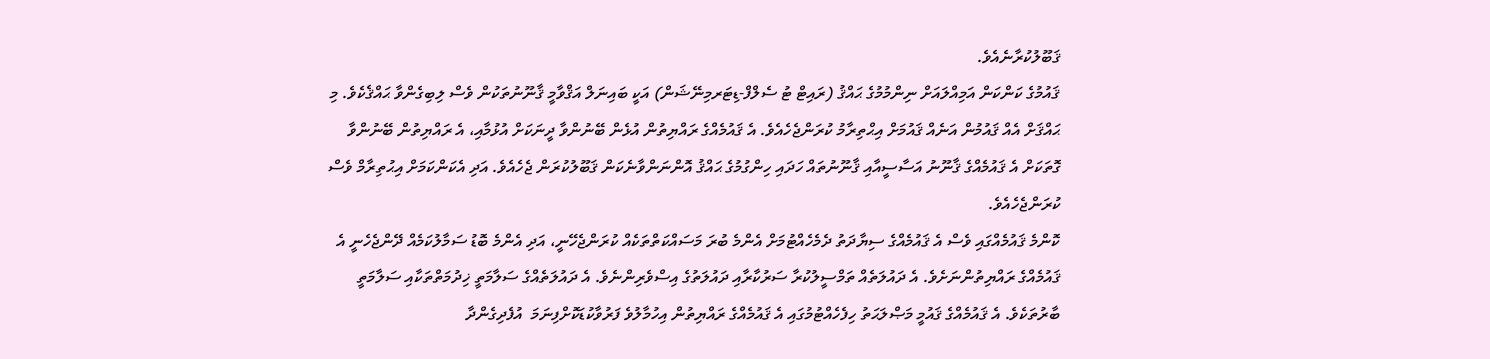ޤަބޫލުކުރާނެއެވެ.
ޤައުމުގެ ކަންކަން އަމިއްލައަށް ނިންމުމުގެ ޙައްޤު (ރައިޓް ޓު ސެލްފް-ޑިޓަރމިނޭޝަން) އަކީ ބައިނަލް އަޤްވާމީ ޤާނޫނުތަކުން ވެސް ލިބިގެންވާ ޙައްޤެކެވެ. މި ޙައްޤަށް އެއް ޤައުމުން އަނެއް ޤައުމަށް އިޙްތިރާމު ކުރަންޖެހެއެވެ. އެ ޤައުމެއްގެ ރައްޔިތުން އުޅެން ބޭނުންވާ ދީނަކަށް އުޅުމާއި، އެ ރައްޔިތުން ބޭނުންވާ ގޮތަކަށް އެ ޤައުމެއްގެ ޤާނޫނު އަސާސީއާއި ޤާނޫނުތައް ހަދައި ހިންގުމުގެ ޙައްޤު އޮންނަންވާނެކަން ޤަބޫލުކުރަން ޖެހެއެވެ. އަދި އެކަންކަމަށް އިޙުތިރާމް ވެސް ކުރަންޖެހެއެވެ.
ކޮންމެ ޤައުމެއްގައި ވެސް އެ ޤައުމެއްގެ ސިޔާދަތު ދެމެހެއްޓުމަށް އެންމެ ބުރަ މަސައްކަތްތަކެއް ކުރަންޖެހޭނީ، އަދި އެންމެ ބޮޑު ސަމާލުކަމެއް ދޭންޖެހެނީ އެ ޤައުމެއްގެ ރައްޔިތުންނަށެވެ. އެ ދައުލަތެއް ތަމްސީލުކުރާ ސަރުކާރާއި ދައުލަތުގެ އިސްވެރިންނެވެ. އެ ދައުލަތެއްގެ ސަލާމަތީ ޚިދުމަތްތަކާއި ސަލާމަތީ ބާރުތަކެވެ. އެ ޤައުމެއްގެ ޤައުމީ މަޞްލަޙަތު ހިފެހެއްޓުމުގައި އެ ޤައުމެއްގެ ރައްޔިތުން އިހުމާލުވެ ފަރުވާކުޑަކޮށްފިނަމަ  އުފެދިގެންދާ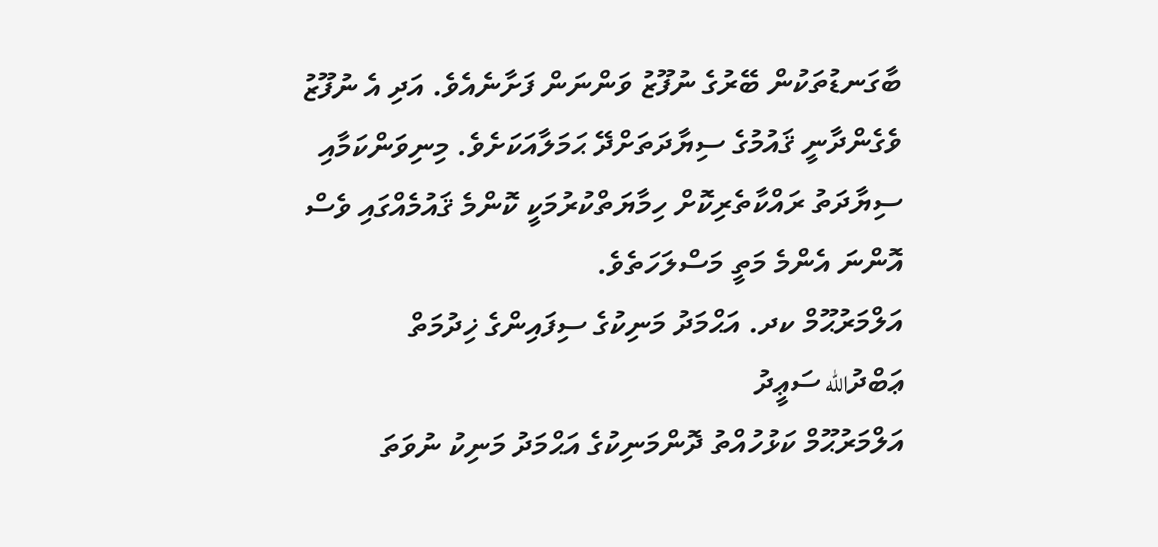ބާގަނޑުތަކުން ބޭރުގެ ނުފޫޒު ވަންނަން ފަށާނެއެވެ. އަދި އެ ނުފޫޒު ވެގެންދާނީ ޤައުމުގެ ސިޔާދަތަށްދޭ ޙަމަލާއަކަށެވެ. މިނިވަންކަމާއި ސިޔާދަތު ރައްކާތެރިކޮށް ހިމާޔަތްކުރުމަކީ ކޮންމެ ޤައުމެއްގައި ވެސް އޮންނަ އެންމެ މަތީ މަސްލަހަތެވެ.
އަލްމަރުޙޫމް ކދ. އަޙްމަދު މަނިކުގެ ސިފައިންގެ ޚިދުމަތް
ޢަބްދުالله ސަޢީދު
އަލްމަރުޙޫމް ކަޅުހުއްތު ދޮންމަނިކުގެ އަޙްމަދު މަނިކު ނުވަތަ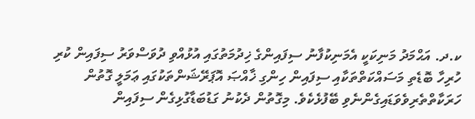ކ.ދ. އަޙްމަދު މަނިކަކީ އެމަނިކުފާނު ސިފައިންގެ ޚިދުމަތުގައި އުޅުއްވި ދުވަސްވަރު ސިފައިން ކުރި ހުރިހާ ބޮޑެތި މަސައްކަތްތަކާއި ސިފައިން ހިންގި ޚާއްޞަ އޮޕަރޭޝަންތަކުގައި ޢަމަލީ ގޮތުން ހަރަކާތްތެރިވެވަޑައިގެންނެވި ބޭފުޅެކެވެ. މިގޮތުން ދެކުނު ގަޑުބަޑާގުޅިގެން ސިފައިން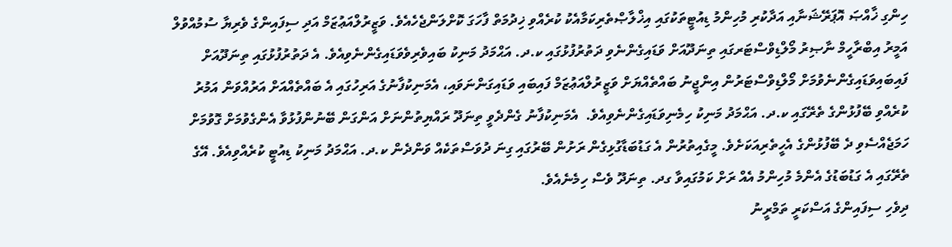ހިންގި ޚާއްޞަ އޮޕަރޭޝަނާއި އަދާކުރި މުހިންމު ޑިއުޓީތަކުގައި އިޚްލާޞްތެރިކަމާއެކު ކުރެއްވި ޚިދުމަތް ފާހަގަ ކޮށްލަންޖެހެއެވެ. ވަޒީރުލްއަޢުޒަމް އަދި ސިފައިންގެ ވެރިޔާ ސުމުއްވުލް އަމީރު އިބްރާހީމް ނާޞިރު މޯލްޑިވްސްޓަރގައި ތިނަދޫއަށް ވަޑައިގެންނެވި ދަތުރުފުޅުގައި ކ.ދ. އަޙްމަދު މަނިކު ބައިވެރިވެވަޑައިގެންނެވިއެވެ. އެ ދަތުރުފުޅުގައި ތިނަދޫއަށް ފައިބައިވަޑައިގެންނެވުމަށް މޯލްޑިވްސްޓަރުން އިންޖީނު ބައްތެއްޔަށް ވަޒީރުލްއަޢުޒަމް ފައިބައި ވަޑައިގަންނަވައި، އެމަނިކުފާނުގެ އަރިހުގައި އެ ބައްތެއްއަށް އަރުއްވަން އަމުރު ކުރެއްވި ބޭފުޅުންގެ ތެރޭގައި ކ.ދ. އަޙްމަދު މަނިކު ހިމެނިވަޑައިގެންނެވިއެވެ.  އެމަނިކުފާނު ގެންދެވީ ތިނަދޫ ރައްޔިތުންނަށް އަންގަން ބޭނުންފުޅުވާ އެންގެވުމަށް ގޮވުމަށް ހަމަޖެއްސެވި ދެ ބޭފުޅުންގެ އެހީތެރިއަކަށެވެ. މީގެއިތުރުން އެ ގަޑުބަޑާގުޅިގެން ރަށުން ބޭރުގައި ގިނަ ދުވަސްތަކެއް ވަންދެން ކ.ދ. އަޙްމަދު މަނިކު ޑިއުޓީ ކުރެއްވިއެވެ. އޭގެ ތެރޭގައި އެ ގަޑުބަޑުގެ އެންމެ މުހިންމު އެއް ރަށް ކަމުގައިވާ ގދ. ތިނަދޫ ވެސް ހިމެނެއެވެ.
ދިވެހި ސިފައިންގެ އަސްކަރީ ތަމްރީނު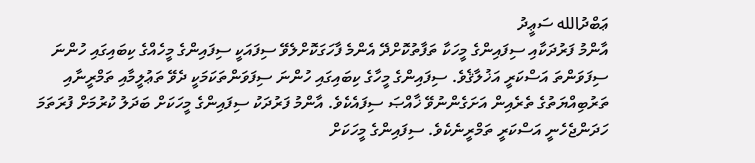ޢަބްދުالله ސަޢީދު
އާންމު ފަރުދަކާއި ސިފައިންގެ މީހަކާ ތަފާތުކޮށްދޭ އެންމެ ފާހަގަކޮށްލެވޭ ސިފައަކީ ސިފައިންގެ މީހެއްގެ ކިބައިގައި ހުންނަ ސިފަވަންތަ އަސްކަރީ އަޚުލާޤެވެ. ސިފައިންގެ މީހާގެ ކިބައިގައި ހުންނަ ސިފަވަންތަކަމަކީ ދެވޭ ތަޢުލީމާއި ތަމްރީނާއި ތަރުބިއްޔަތުގެ ތެރެއިން އަށަގެންނުވޭ ޚާއްޞަ ސިފައެކެވެ. އާންމު ފަރުދަކު ސިފައިންގެ މީހަކަށް ބަދަލު ކުރުމަށް ފުރަތަމަ ހަދަންޖެހެނީ އަސްކަރީ ތަމްރީނެކެވެ. ސިފައިންގެ މީހަކަށް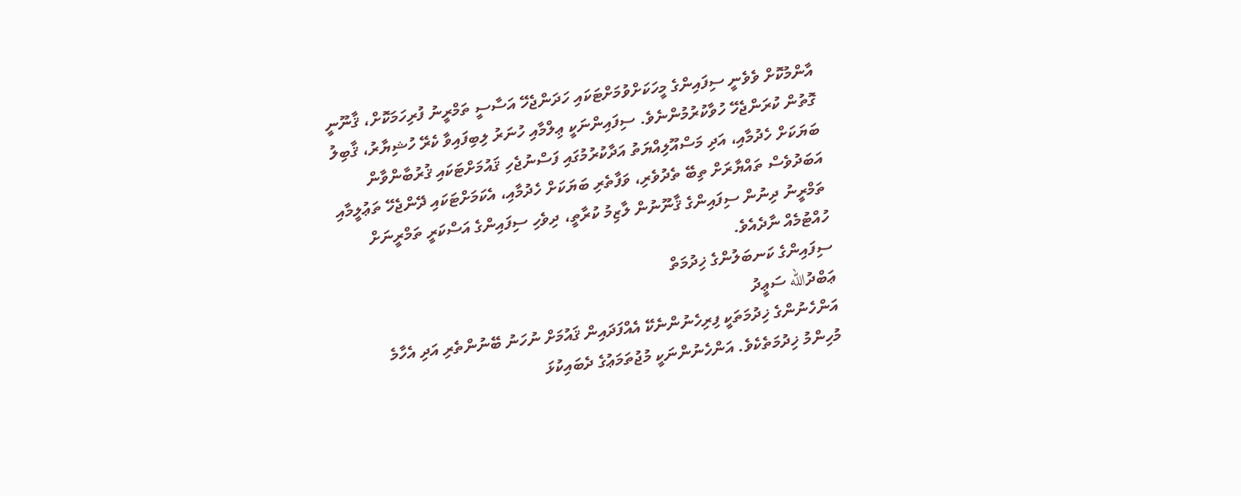އާންމުކޮށް ވެވެނީ ސިފައިންގެ މީހަކަށްވުމަށްޓަކައި ހަދަންޖެހޭ އަސާސީ ތަމްރީނު ފުރިހަމަކޮށް، ޤާނޫނީ ގޮތުން ކުރަންޖެހޭ ހުވާކުރުމުންނެވެ. ސިފައިންނަކީ ޢިލްމާއި ހުނަރު ލިބިފައިވާ ކެރޭ ހުޝިޔާރު، ޤާބިލު ބަޔަކަށް ހެދުމާއި، އަދި މަސްއޫލިއްޔަތު އަދާކުރުމުގައި ފަސްނުޖެހި ޤައުމަށްޓަކައި ޤުރުބާންވާން އަބަދުވެސް ތައްޔާރަށް ތިބޭ ތެދުވެރި، ވަފާތެރި ބަޔަކަށް ހެދުމާއި، އެކަމަށްޓަކައި ދޭންޖެހޭ ތަޢުލީމާއި ތަމްރީނު ދިނުން ސިފައިންގެ ޤާނޫނުން ލާޒިމު ކުރާތީ، ދިވެހި ސިފައިންގެ އަސްކަރީ ތަމްރީނަށް ހުއްޓުމެއް ނާދެއެވެ.
ސިފައިންގެ ކަނބަލުންގެ ޚިދުމަތް
ޢަބްދުالله ސަޢީދު
އަންހެނުންގެ ޚިދުމަތަކީ ފިރިހެނުންނެކޭ އެއްފަދައިން ޤައުމަށް ނުހަނު ބޭނުންތެރި އަދި އެހާމެ މުހިންމު ޚިދުމަތެކެވެ. އަންހެނުންނަކީ މުޖުތަމަޢުގެ ދެބައިކުޅަ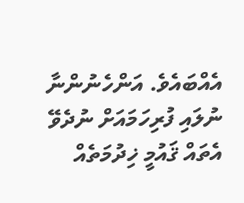އެއްބައެވެ. އަންހެނުންނާ ނުލައި ފުރިހަމައަށް ނުދެވޭ އެތައް ޤައުމީ ޚިދުމަތެއް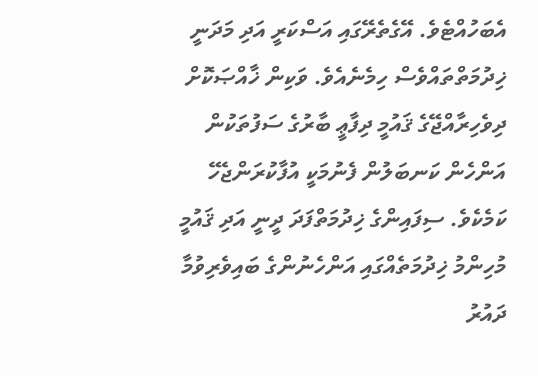އެބަހުއްޓެވެ. އޭގެތެރޭގައި އަސްކަރީ އަދި މަދަނީ ޚިދުމަތްތައްވެސް ހިމެނެއެވެ. ވަކިން ޚާއްޞަކޮށް ދިވެހިރާއްޖޭގެ ޤައުމީ ދިފާޢީ ބާރުގެ ސަފުތަކުން އަންހެން ކަނބަލުން ފެނުމަކީ އުފާކުރަންޖެހޭ ކަމެކެވެ. ސިފައިންގެ ޚިދުމަތްފަދަ ދީނީ އަދި ޤައުމީ މުހިންމު ޚިދުމަތެއްގައި އަންހެނުންގެ ބައިވެރިވުމާ ދައުރު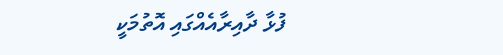ފުޅާ ދާއިރާއެއްގައި އޮތުމަކީ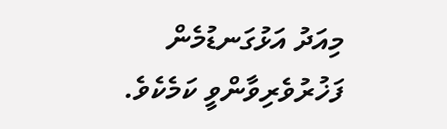މިއަދު އަޅުގަނޑުމެން ފަޚުރުވެރިވާންވީ ކަމެކެވެ.